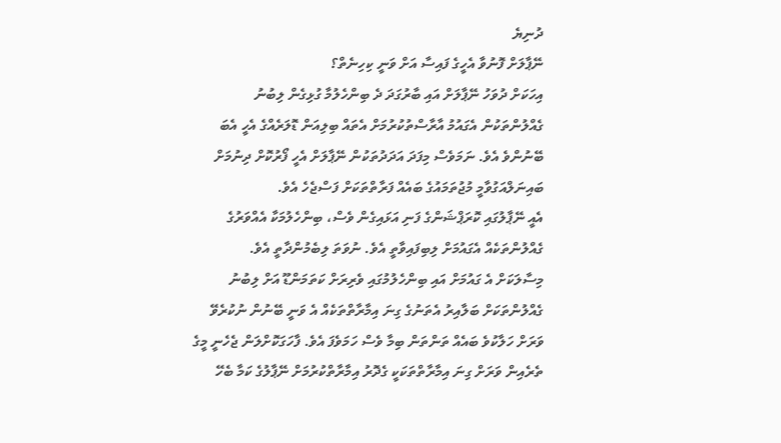ދުނިޔެ
ނޭޕާލަށް ފޮނުވާ އެހީގެ ފައިސާ އަށް ވަނީ ކިހިނެތް؟
އިހަކަށް ދުވަހު ނޭޕާލަށް އައި ބާރުގަދަ ދެ ބިންހެލުމާ ގުޅިގެން ލިބުނު ގެއްލުންތަކުން އެގައުމު އާރާސްތުކުރުމަށް އެތައް ބިލިއަން ޑޮލަރެއްގެ އެހީ އެބަ ބޭނުންވެ އެވެ. ނަމަވެސް މިފަދަ އަދަދުތަކުން ނޭޕާލަށް އެހީ ފޯރުކޮށް ދިނުމަށް ބައިނަލްއަގުވާމީ މުޖުތަމައުގެ ބައެއް ފަރާތްތަކަށް ފަސްޖެހެ އެވެ.
އެއީ ނޭޕާލުގައި ކޮރަޕްޝަންގެ ފަނި އަޅައިގެން ވެސް، ބިންހެލުމަކާ އެއްވަރުގެ ގެއްލުންތަކެއް އެގައުމަށް ލިބިފައިވާތީ އެވެ. ނުވަތަ ލިބެމުންދާތީ އެވެ.
މިސާލަކަށް އެ ގައުމަށް އައި ބިންހެލުމުގައި ވެރިރަށް ކަތަމަންޑޫ އަށް ލިބުނު ގެއްލުންތަކަށް ބަލާއިރު އެތަނުގެ ގިނަ އިމާރާތްތަކެއް އެ ވަނީ ބޭނުން ނުކުރެވޭ ވަރަށް ހަލާކުވެ ބައެއް ތަންތަން ބިމާ ވެސް ހަމަވެފަ އެވެ. ފާހަގަކޮށްލަން ޖެހެނީ މީގެ ތެރެއިން ވަރަށް ގިނަ އިމާރާތްތަކަކީ ގެދޮރު އިމާރާތްކުރުމަށް ނޭޕާލުގެ ކަމާ ބެހޭ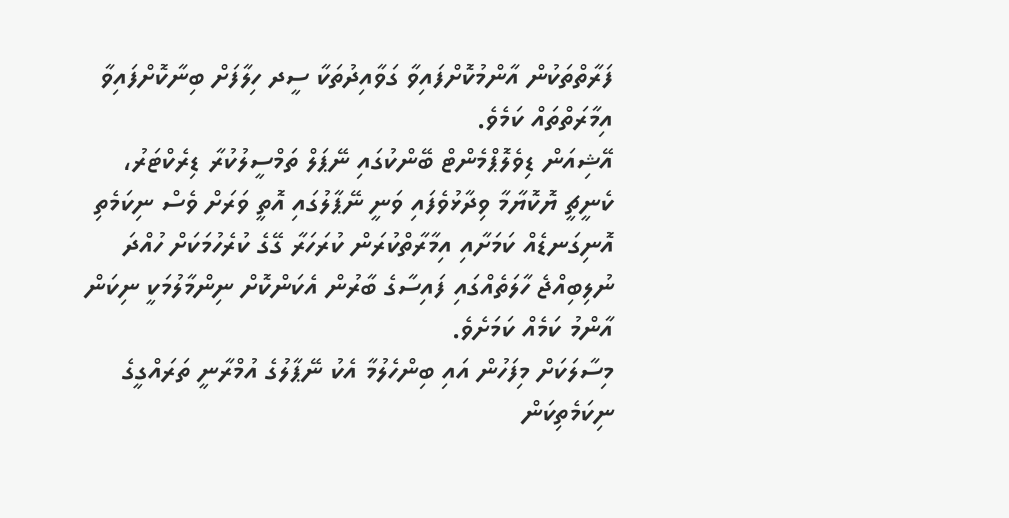ފަރާތްތަކުން އާންމުކޮށްފައިވާ ގަވާއިދުތަކާ ސީދ ހިލާފަށް ބިނާކޮށްފައިވާ އިމާރަތްތައް ކަމެވެ.
އޭޝިއަން ޑިވެލޮޕްމެންޓް ބޭންކުގައި ނޭޕަލް ތަމްސީލުކުރާ ޑިރެކްޓަރު، ކެނީޗީ ޔޮކޮޔާމާ ވިދާޅުވެފައި ވަނީ ނޭޕާލުގައި އޮތީ ވަރަށް ވެސް ނިކަމެތި އޮނިގަނޑެއް ކަމަށާއި އިމާރާތްކުރަން ކުރަހަރާ ގޭގެ ކުރެހުމަކަށް ހުއްދަ ނުލިބިއްޖެ ހާލަތެއްގައި ފައިސާގެ ބާރުން އެކަންކޮށް ނިންމާލުމަކީ ނިކަން އާންމު ކަމެއް ކަމަށެވެ.
މިސާލަކަށް މިފަހުން އައި ބިންހެލުމާ އެކު ނޭޕާލުގެ އުމްރާނީ ތަރައްގީގެ ނިކަމެތިކަން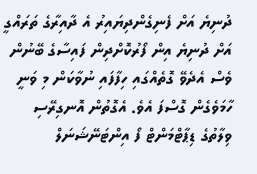ދުނިޔެ އަށް ފެނިގެންދިޔައިރު އެ ދާއިރާގެ ތަރައްގީ އަށް ދުނިޔެ އިން ފޯރުކޮށްދިން ފައިސާގެ ބޭނުން ވެސް އެދެވޭ ގޮތެއްގައި ހިފާފައި ނުވާކަން މި ވަނީ ހާމަވެގެން ގޮސްފަ އެވެ. އެގޮތުން އޮނގިރޭސި ވިލާތުގެ ޑިޕާޓްމަންޓް ފޯ އިންޓަނޭޝަނަލް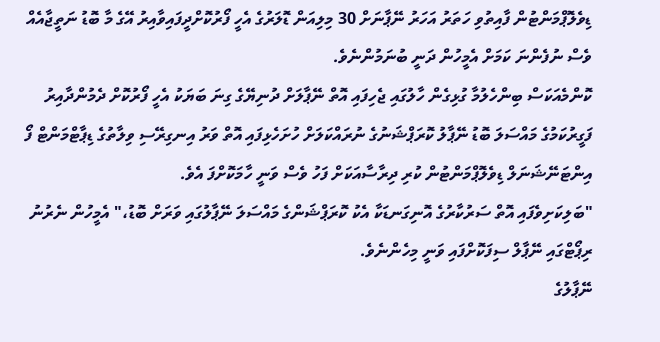ޑިވެލޮޕްމަންޓުން ފާއިތުވި ހަތަރު އަހަރު ނޭޕާނަށް 30 މިލިއަން ޑޮލަރުގެ އެހީ ފޯރުކޮށްދީފައިވާއިރު އޭގެ މާ ބޮޑު ނަތީޖާއެއް ވެސް ނުފެންނަ ކަމަށް އެމީހުން ދަނީ ބުނަމުންނެވެ.
ކޮންމެއަކަސް ބިންހެލުމާ ގުޅިގެން ހާލުގައި ޖެހިފައި އޮތް ނޭޕާލަށް ދުނިޔޭގެ ގިނަ ބަޔަކު އެހީ ފޯރުކޮށް ދެމުންދާއިރު ފަގީރުކަމުގެ މައްސަލަ ބޮޑު ނޭޕާލު ކޮރަޕްޝަނުގެ ނުރައްކަލަށް ހުށަހެޅިފައި އޮތް ވަރު އިނގިރޭސި ވިލާތުގެ ޑިޕާޓްމަންޓް ފޯ އިންޓަނޭޝަނަލް ޑިވެލޮޕްމަންޓުން ކުރި ދިރާސާއަކަށް ފަހު ވެސް ވަނީ ހާމަކޮށްފަ އެވެ.
"ބަލިކަށިވެފައި އޮތް ސަރުކާރުގެ އޮނިގަނޑަކާ އެކު ކޮރަޕްޝަންގެ މައްސަލަ ނޭޕާލުގައި ވަރަށް ބޮޑު،" އެމީހުން ނެރުނު ރިޕޯޓްގައި ނޭޕާލް ސިފަކޮށްފައި ވަނީ މިހެންނެވެ.
ނޭޕާލުގެ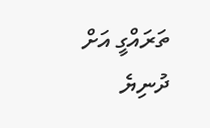ތަރައްގީ އަށް ދުނިޔެ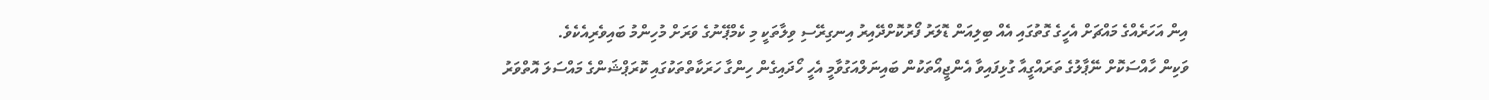އިން އަހަރެއްގެ މައްޗަށް އެހީގެ ގޮތުގައި އެއް ބިލިއަން ޑޮލަރު ފޯރުކޮށްދޭއިރު އިނގިރޭސި ވިލާތަކީ މި ކެމްޕޭނުގެ ވަރަށް މުހިންމު ބައިވެރިއެކެވެ.
ވަކިން ހާއްސަކޮށް ނޭޕާލުގެ ތަރައްގީއާ ގުޅިފައިވާ އެންޖީއޯތަކުން ބައިނަލްއަގުވާމީ އެހީ ހޯދައިގެން ހިންގާ ހަރަކާތްތަކުގައި ކޮރަޕްޝަންގެ މައްސަލަ އޮތްވަރު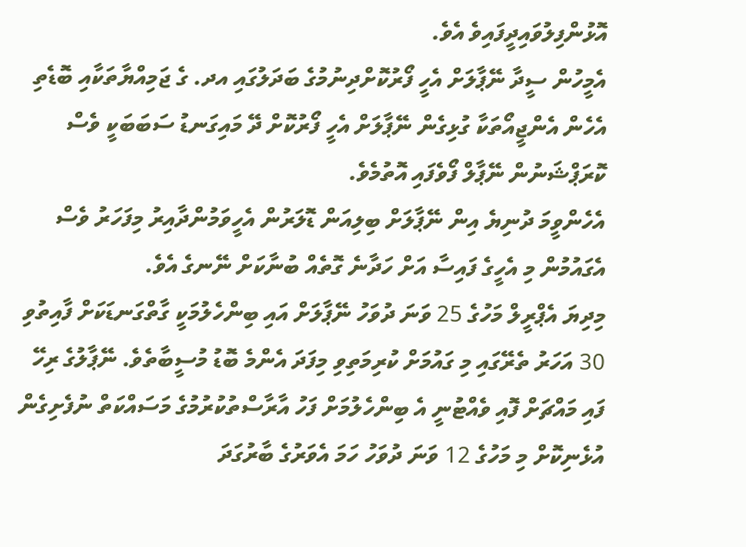އޮޅުންފިލުވައިދީފައިވެ އެވެ.
އެމީހުން ސީދާ ނޭޕާލަށް އެހީ ފޯރުކޮށްދިނުމުގެ ބަދަލުގައި އދ. ގެ ޖަމިއްޔާތަކާއި ބޮޑެތި އެހެން އެންޖީއޯތަކާ ގުޅިގެން ނޭޕާލަށް އެހީ ފޯރުކޮށް ދޭ މައިގަނޑު ސަބަބަކީ ވެސް ކޮރަޕްޝަނުން ނޭޕާލް ފޯވެފައި އޮތުމެވެ.
އެހެންވީމަ ދުނިޔެ އިން ނޭޕާލަށް ބިލިއަން ޑޮލަރުން އެހީވަމުންދާއިރު މިފަހަރު ވެސް އެގައުމުން މި އެހީގެ ފައިސާ އަށް ހަދާނެ ގޮތެއް ބުނާކަށް ނޭނގެ އެވެ.
މިދިޔަ އެޕްރީލް މަހުގެ 25 ވަނަ ދުވަހު ނޭޕާލަށް އައި ބިންހެލުމަކީ ގާތްގަނޑަކަށް ފާއިތުވި 30 އަހަރު ތެރޭގައި މި ގައުމަށް ކުރިމަތިވި މިފަދަ އެންމެ ބޮޑު މުސީބާތެވެ. ނޭޕާލުގެ ރިހޭ ފައި މައްޗަށް ފޮއި ވެއްޓުނީ އެ ބިންހެލުމަށް ފަހު އާރާސްތުކުރުމުގެ މަސައްކަތް ނުފެށިގެން އުޅެނިކޮށް މި މަހުގެ 12 ވަނަ ދުވަހު ހަމަ އެވަރުގެ ބާރުގަދަ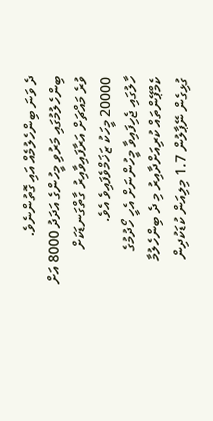ދެ ވަނަ ބިންހެލުމެއް އައި ގޮތުންނެވެ.
ބިންހެލުމުގައި މަރުވި މީހުންގެ އަދަދު 8000 އަށް ވުރެ މައްޗަށް އަރާފައިވާއިރު ގާތްގަނޑަކަށް 20000 މީހަކު ޒަޚަމްވެފައިވެ އެވެ.
ހާލުގައި ޖެހިފައިވާ މީހުންނަށް އެހީ ހޯދުމުގެ ކެމްޕޭންތައް ކުރިއަށްދާއިރު މި ދެ ބިންހެލުމާ ގުޅިގެން ނޭޕާލުން 1.7 މިލިއަން ކުޑަކުދިން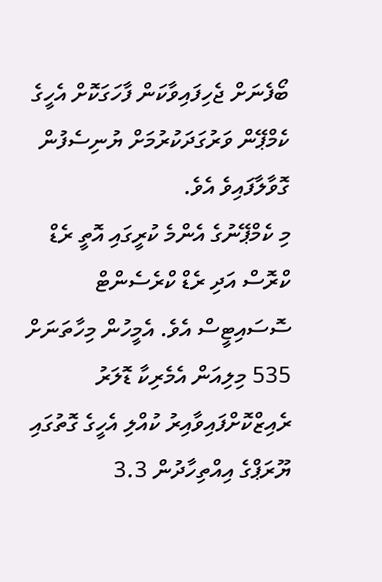ބޯފެނަށް ޖެހިފައިވާކަން ފާހަގަކޮށް އެހީގެ ކެމްޕޭން ވަރުގަދަކުރުމަށް ޔުނިސެފުން ގޮވާލާފައިވެ އެވެ.
މި ކެމްޕޭނުގެ އެންމެ ކުރީގައި އޮތީ ރެޑް ކްރޮސް އަދި ރެޑް ކްރެސެންޓް ސޮސައިޓީސް އެވެ. އެމީހުން މިހާތަނަށް 535 މިލިއަން އެމެރިކާ ޑޮލަރު ރެއިޒްކޮށްފައިވާއިރު ކުއްލި އެހީގެ ގޮތުގައި ޔޫރަޕްގެ އިއްތިހާދުން 3.3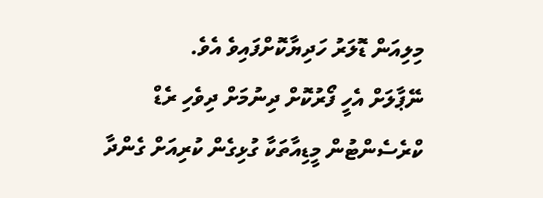މިލިއަން ޑޮލަރު ހަދިޔާކޮށްފައިވެ އެވެ.
ނޭޕާލަށް އެހީ ފޯރުކޮށް ދިނުމަށް ދިވެހި ރެޑް ކްރެސެންޓުން މީޑިއާތަކާ ގުޅިގެން ކުރިއަށް ގެންދާ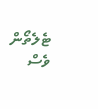ޓެލެތޯން ވެސް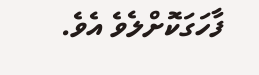ފާހަގަކޮށްލެވެ އެވެ.